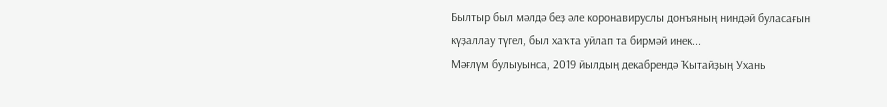Былтыр был мәлдә беҙ әле коронавируслы донъяның ниндәй буласағын күҙаллау түгел, был хаҡта уйлап та бирмәй инек...
Мәғлүм булыуынса, 2019 йылдың декабрендә Ҡытайҙың Ухань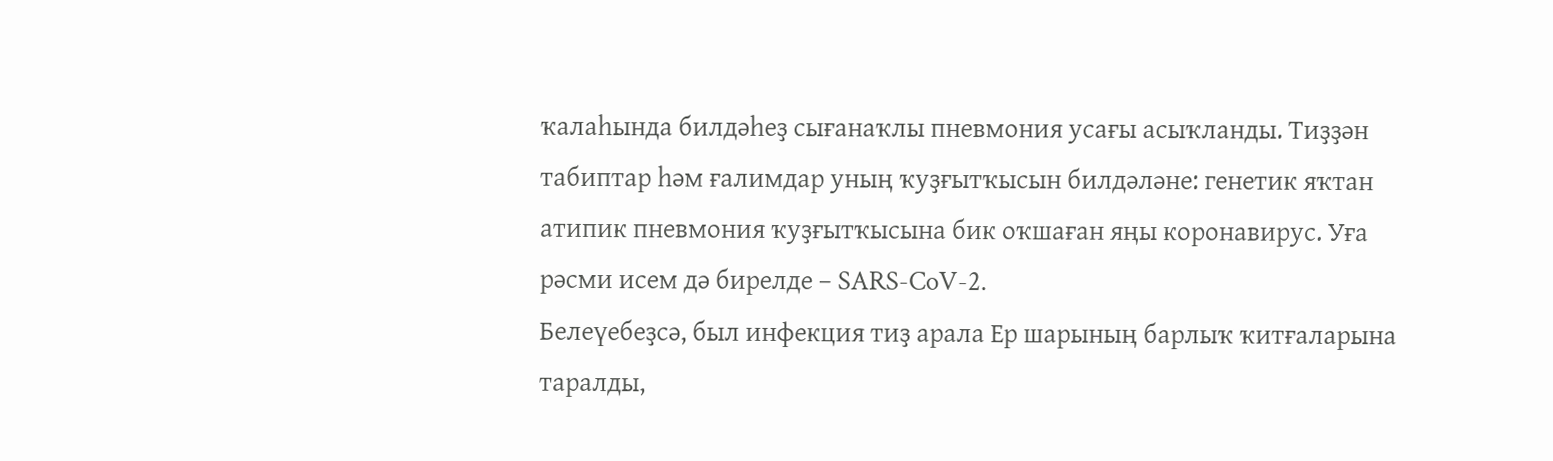ҡалаһында билдәһеҙ сығанаҡлы пневмония усағы асыҡланды. Тиҙҙән табиптар һәм ғалимдар уның ҡуҙғытҡысын билдәләне: генетик яҡтан атипик пневмония ҡуҙғытҡысына бик оҡшаған яңы коронавирус. Уға рәсми исем дә бирелде – SARS-CoV-2.
Белеүебеҙсә, был инфекция тиҙ арала Ер шарының барлыҡ ҡитғаларына таралды,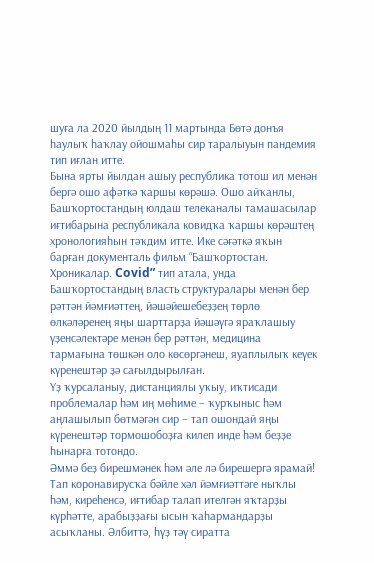шуға ла 2020 йылдың 11 мартында Бөтә донъя һаулыҡ һаҡлау ойошмаһы сир таралыуын пандемия тип иғлан итте.
Бына ярты йылдан ашыу республика тотош ил менән бергә ошо афәткә ҡаршы көрәшә. Ошо айҡанлы, Башҡортостандың юлдаш телеканалы тамашасылар иғтибарына республикала ковидҡа ҡаршы көрәштең хронологияһын тәҡдим итте. Ике сәғәткә яҡын барған документаль фильм “Башҡортостан. Хроникалар. Covid” тип атала, унда Башҡортостандың власть структуралары менән бер рәттән йәмғиәттең, йәшәйешебеҙҙең төрлө өлкәләренең яңы шарттарҙа йәшәүгә яраҡлашыу үҙенсәлектәре менән бер рәттән, медицина тармағына төшкән оло көсөргәнеш, яуаплылыҡ кеүек күренештәр ҙә сағылдырылған.
Үҙ ҡурсаланыу, дистанциялы уҡыу, иҡтисади проблемалар һәм иң мөһиме – ҡурҡыныс һәм аңлашылып бөтмәгән сир – тап ошондай яңы күренештәр тормошобоҙға килеп инде һәм беҙҙе һынарға тотондо.
Әммә беҙ бирешмәнек һәм әле лә бирешергә ярамай!
Тап коронавирусҡа бәйле хәл йәмғиәттәге ныҡлы һәм, киреһенсә, иғтибар талап ителгән яҡтарҙы күрһәтте, арабыҙҙағы ысын ҡаһармандарҙы асыҡланы. Әлбиттә, һүҙ тәү сиратта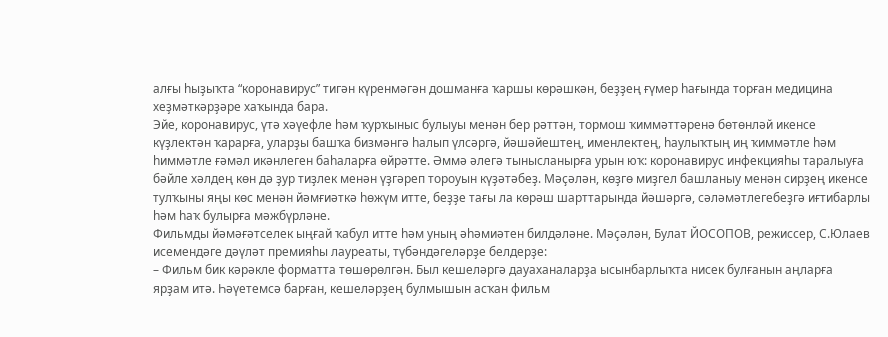алғы һыҙыҡта “коронавирус” тигән күренмәгән дошманға ҡаршы көрәшкән, беҙҙең ғүмер һағында торған медицина хеҙмәткәрҙәре хаҡында бара.
Эйе, коронавирус, үтә хәүефле һәм ҡурҡыныс булыуы менән бер рәттән, тормош ҡиммәттәренә бөтөнләй икенсе күҙлектән ҡарарға, уларҙы башҡа бизмәнгә һалып үлсәргә, йәшәйештең, именлектең, һаулыҡтың иң ҡиммәтле һәм һиммәтле ғәмәл икәнлеген баһаларға өйрәтте. Әммә әлегә тынысланырға урын юҡ: коронавирус инфекцияһы таралыуға бәйле хәлдең көн дә ҙур тиҙлек менән үҙгәреп тороуын күҙәтәбеҙ. Мәҫәлән, көҙгө миҙгел башланыу менән сирҙең икенсе тулҡыны яңы көс менән йәмғиәткә һөжүм итте, беҙҙе тағы ла көрәш шарттарында йәшәргә, сәләмәтлегебеҙгә иғтибарлы һәм һаҡ булырға мәжбүрләне.
Фильмды йәмәғәтселек ыңғай ҡабул итте һәм уның әһәмиәтен билдәләне. Мәҫәлән, Булат ЙОСОПОВ, режиссер, С.Юлаев исемендәге дәүләт премияһы лауреаты, түбәндәгеләрҙе белдерҙе:
– Фильм бик кәрәкле форматта төшөрөлгән. Был кешеләргә дауаханаларҙа ысынбарлыҡта нисек булғанын аңларға ярҙам итә. Һәүетемсә барған, кешеләрҙең булмышын асҡан фильм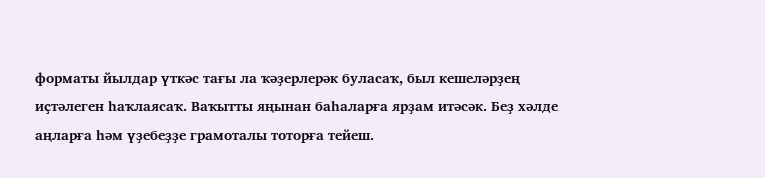форматы йылдар үткәс тағы ла ҡәҙерлерәк буласаҡ, был кешеләрҙең иҫтәлеген һаҡлаясаҡ. Ваҡытты яңынан баһаларға ярҙам итәсәк. Беҙ хәлде аңларға һәм үҙебеҙҙе грамоталы тоторға тейеш.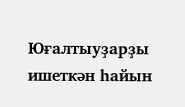Юғалтыуҙарҙы ишеткән һайын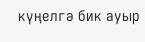күңелгә бик ауыр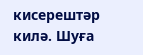кисерештәр килә. Шуға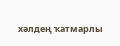хәлдең ҡатмарлы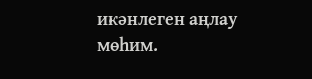икәнлеген аңлау мөһим.